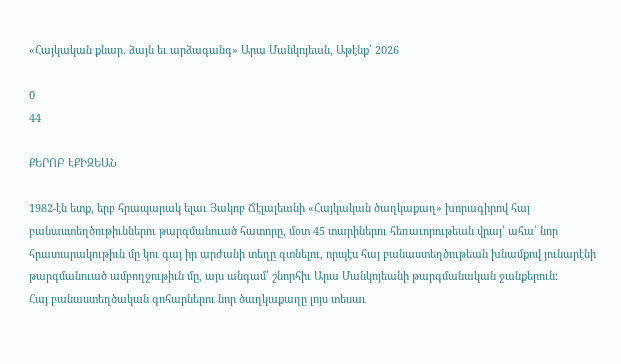«Հայկական քնար. ձայն եւ արձագանգ» Արա Մանկոյեան, Աթէնք՝ 2026

0
44

ՔԵՐՈԲ ԷՔԻԶԵԱՆ

1982-էն ետք, երբ հրապարակ ելաւ Յակոբ Ճէլալեանի «Հայկական ծաղկաքաղ» խորագիրով հայ բանաստեղծութիւններու թարգմանուած հատորը, մօտ 45 տարիներու հեռաւորութեան վրայ՝ ահա՛ նոր հրատարակութիւն մը կու գայ իր արժանի տեղը գտնելու, որպէս հայ բանաստեղծութեան խնամքով յունարէնի թարգմանուած ամբողջութիւն մը, այս անգամ՝ շնորհիւ Արա Մանկոյեանի թարգմանական ջանքերուն։
Հայ բանաստեղծական գոհարներու նոր ծաղկաքաղը լոյս տեսաւ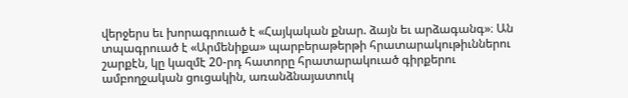վերջերս եւ խորագրուած է «Հայկական քնար. ձայն եւ արձագանգ»։ Ան տպագրուած է «Արմենիքա» պարբերաթերթի հրատարակութիւններու շարքէն, կը կազմէ 20-րդ հատորը հրատարակուած գիրքերու ամբողջական ցուցակին, առանձնայատուկ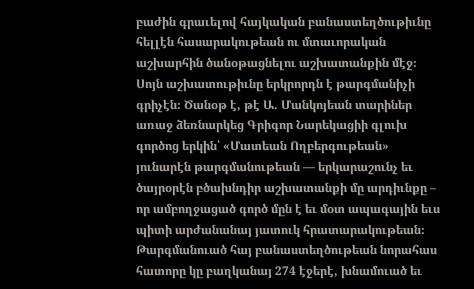բաժին գրաւելով հայկական բանաստեղծութիւնը հելլէն հասարակութեան ու մտաւորական աշխարհին ծանօթացնելու աշխատանքին մէջ։
Սոյն աշխատութիւնը երկրորդն է թարգմանիչի գրիչէն։ Ծանօթ է, թէ Ա. Մանկոյեան տարիներ առաջ ձեռնարկեց Գրիգոր Նարեկացիի գլուխ գործոց երկին՝ «Մատեան Ողբերգութեան» յունարէն թարգմանութեան — երկարաշունչ եւ ծայրօրէն բծախնդիր աշխատանքի մը արդիւնքը – որ ամբողջացած գործ մըն է եւ մօտ ապագային եւս պիտի արժանանայ յատուկ հրատարակութեան։
Թարգմանուած հայ բանաստեղծութեան նորահաս հատորը կը բաղկանայ 274 էջերէ, խնամուած եւ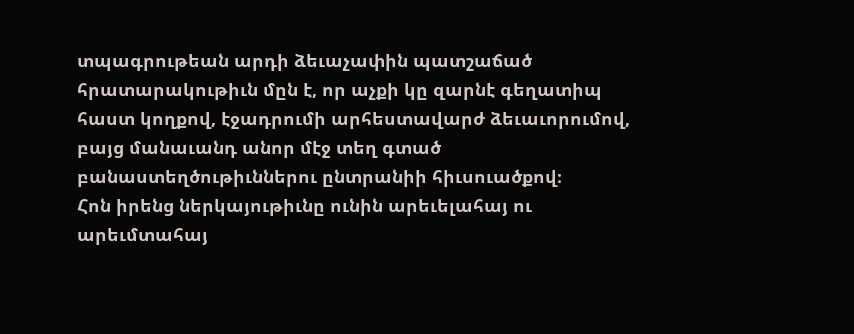տպագրութեան արդի ձեւաչափին պատշաճած հրատարակութիւն մըն է, որ աչքի կը զարնէ գեղատիպ հաստ կողքով, էջադրումի արհեստավարժ ձեւաւորումով, բայց մանաւանդ անոր մէջ տեղ գտած բանաստեղծութիւններու ընտրանիի հիւսուածքով։
Հոն իրենց ներկայութիւնը ունին արեւելահայ ու արեւմտահայ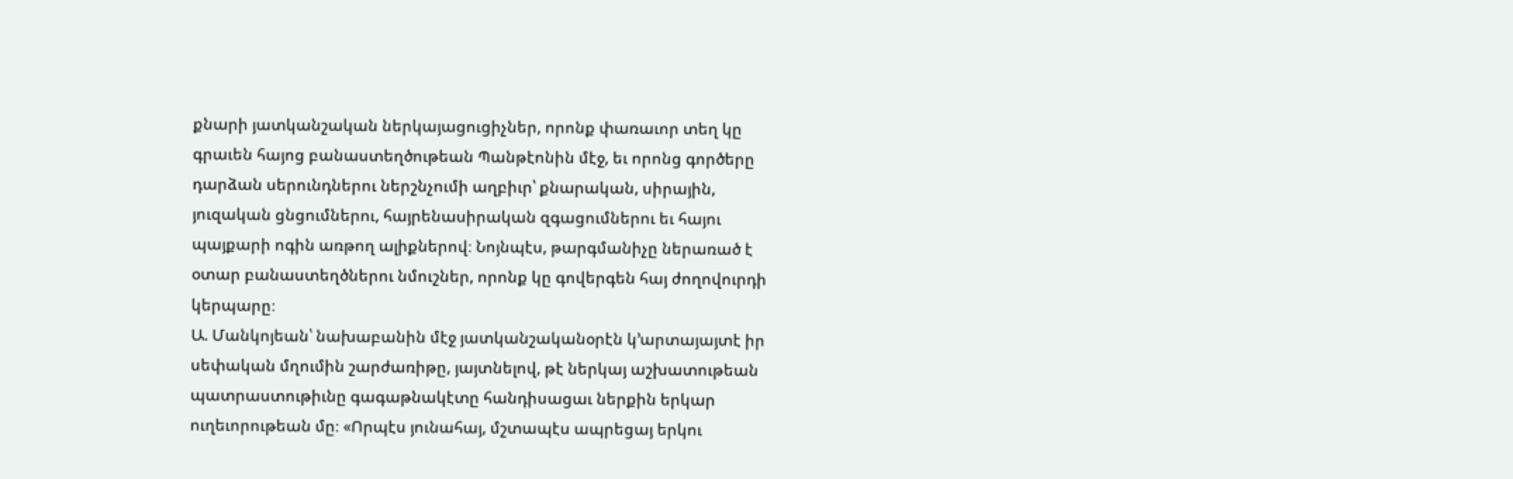քնարի յատկանշական ներկայացուցիչներ, որոնք փառաւոր տեղ կը գրաւեն հայոց բանաստեղծութեան Պանթէոնին մէջ, եւ որոնց գործերը դարձան սերունդներու ներշնչումի աղբիւր՝ քնարական, սիրային, յուզական ցնցումներու, հայրենասիրական զգացումներու եւ հայու պայքարի ոգին առթող ալիքներով։ Նոյնպէս, թարգմանիչը ներառած է օտար բանաստեղծներու նմուշներ, որոնք կը գովերգեն հայ ժողովուրդի կերպարը։
Ա. Մանկոյեան՝ նախաբանին մէջ յատկանշականօրէն կ՚արտայայտէ իր սեփական մղումին շարժառիթը, յայտնելով, թէ ներկայ աշխատութեան պատրաստութիւնը գագաթնակէտը հանդիսացաւ ներքին երկար ուղեւորութեան մը։ «Որպէս յունահայ, մշտապէս ապրեցայ երկու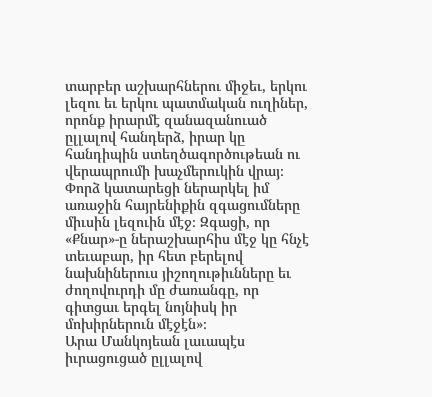տարբեր աշխարհներու միջեւ, երկու լեզու եւ երկու պատմական ուղիներ, որոնք իրարմէ զանազանուած ըլլալով հանդերձ, իրար կը հանդիպին ստեղծագործութեան ու վերապրումի խաչմերուկին վրայ։ Փորձ կատարեցի ներարկել իմ առաջին հայրենիքին զգացումները միւսին լեզուին մէջ։ Զգացի, որ «Քնար»-ը ներաշխարհիս մէջ կը հնչէ տեւաբար, իր հետ բերելով նախնիներուս յիշողութիւնները եւ ժողովուրդի մը ժառանգը, որ գիտցաւ երգել նոյնիսկ իր մոխիրներուն մէջէն»։
Արա Մանկոյեան լաւապէս իւրացուցած ըլլալով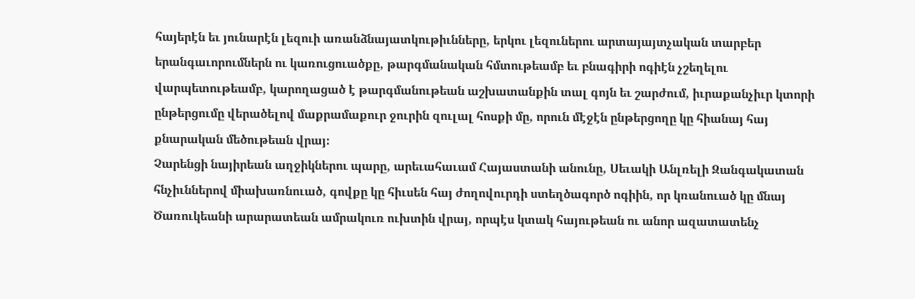հայերէն եւ յունարէն լեզուի առանձնայատկութիւնները, երկու լեզուներու արտայայտչական տարբեր երանգաւորումներն ու կառուցուածքը, թարգմանական հմտութեամբ եւ բնագիրի ոգիէն չշեղելու վարպետութեամբ, կարողացած է թարգմանութեան աշխատանքին տալ գոյն եւ շարժում, իւրաքանչիւր կտորի ընթերցումը վերածելով մաքրամաքուր ջուրին զուլալ հոսքի մը, որուն մէջէն ընթերցողը կը հիանայ հայ քնարական մեծութեան վրայ։
Չարենցի նայիրեան աղջիկներու պարը, արեւահաւամ Հայաստանի անունը, Սեւակի Անլռելի Զանգակատան հնչիւններով միախառնուած, գովքը կը հիւսեն հայ ժողովուրդի ստեղծագործ ոգիին, որ կռանուած կը մնայ Ծառուկեանի արարատեան ամրակուռ ուխտին վրայ, որպէս կտակ հայութեան ու անոր ազատատենչ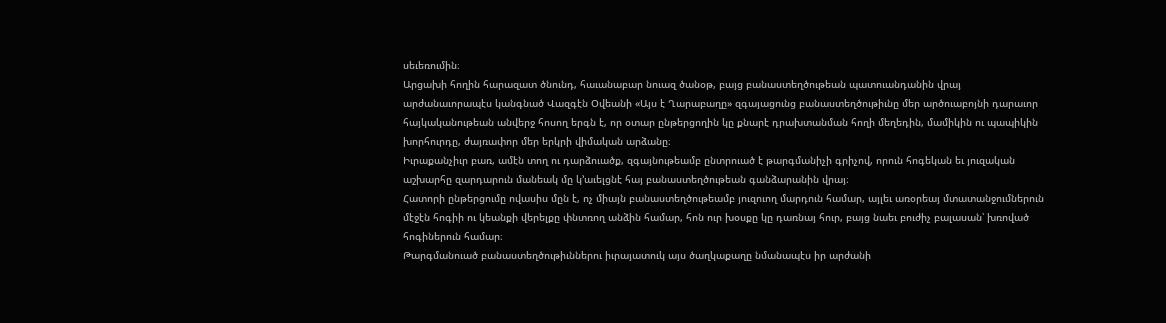սեւեռումին։
Արցախի հողին հարազատ ծնունդ, հաւանաբար նուազ ծանօթ, բայց բանաստեղծութեան պատուանդանին վրայ արժանաւորապէս կանգնած Վազգէն Օվեանի «Այս է Ղարաբաղը» զգայացունց բանաստեղծութիւնը մեր արծուաբոյնի դարաւոր հայկականութեան անվերջ հոսող երգն է, որ օտար ընթերցողին կը քնարէ դրախտանման հողի մեղեդին, մամիկին ու պապիկին խորհուրդը, ժայռափոր մեր երկրի վիմական արձանը։
Իւրաքանչիւր բառ, ամէն տող ու դարձուածք, զգայնութեամբ ընտրուած է թարգմանիչի գրիչով, որուն հոգեկան եւ յուզական աշխարհը զարդարուն մանեակ մը կ՚աւելցնէ հայ բանաստեղծութեան գանձարանին վրայ։
Հատորի ընթերցումը ովասիս մըն է, ոչ միայն բանաստեղծութեամբ յուզուող մարդուն համար, այլեւ առօրեայ մտատանջումներուն մէջէն հոգիի ու կեանքի վերելքը փնտռող անձին համար, հոն ուր խօսքը կը դառնայ հուր, բայց նաեւ բուժիչ բալասան՝ խռոված հոգիներուն համար։
Թարգմանուած բանաստեղծութիւններու իւրայատուկ այս ծաղկաքաղը նմանապէս իր արժանի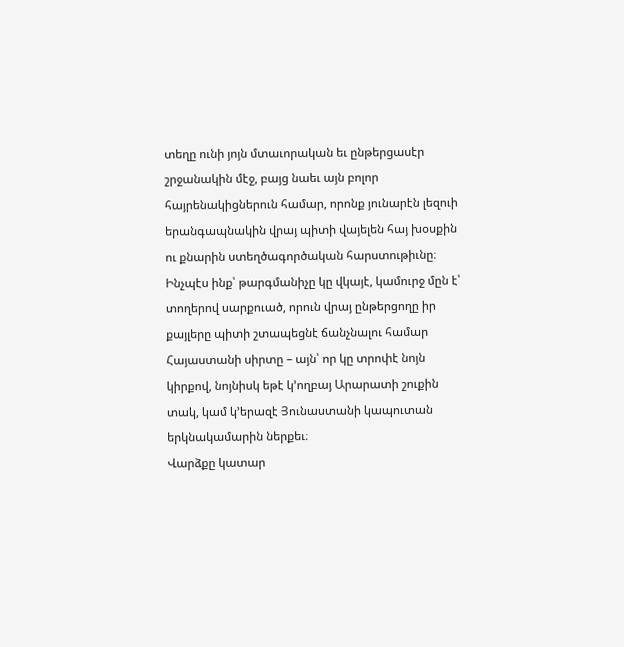տեղը ունի յոյն մտաւորական եւ ընթերցասէր շրջանակին մէջ, բայց նաեւ այն բոլոր հայրենակիցներուն համար, որոնք յունարէն լեզուի երանգապնակին վրայ պիտի վայելեն հայ խօսքին ու քնարին ստեղծագործական հարստութիւնը։
Ինչպէս ինք՝ թարգմանիչը կը վկայէ, կամուրջ մըն է՝ տողերով սարքուած, որուն վրայ ընթերցողը իր քայլերը պիտի շտապեցնէ ճանչնալու համար Հայաստանի սիրտը – այն՝ որ կը տրոփէ նոյն կիրքով, նոյնիսկ եթէ կ՚ողբայ Արարատի շուքին տակ, կամ կ՚երազէ Յունաստանի կապուտան երկնակամարին ներքեւ։
Վարձքը կատար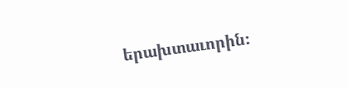երախտաւորին։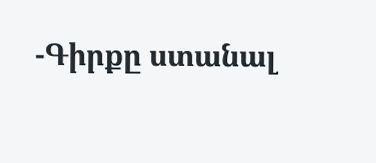-Գիրքը ստանալ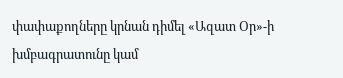փափաքողները կրնան դիմել «Ազատ Օր»-ի խմբագրատունը կամ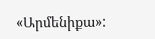«Արմենիքա»: